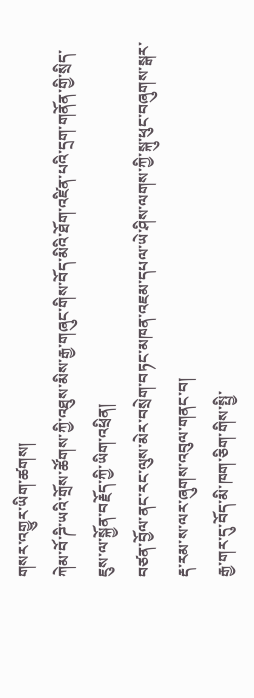གསར་འགྱུར་ཡིག་ཚགས།
ཀེམ་བོ་ཌི་ཡའི་གྲོས་ཚོགས་ཀྱི་འཐུས་མིས་རྒྱ་གཞུང་གིས་བོད་མིའི་ཐོག་འཛིན་པའི་དྲག་གནོན་གྱི་སྲིད་ཇུས་ལ་སྐྱོན་བརྗོད་ཀྱི་ཡིག་འཕྲིན།
བཙན་བྱོལ་ནང་རང་ལུས་མེར་བསྲེག་བཏང་མཁན་འཇམ་དཔལ་ཡེ་ཤིས་ལགས་ཀྱི་སྐུ་ཕུང་བཞུགས་སྒར་རྡ་རམ་ས་ལར་ཞུགས་འབུལ་གནང་བ།
རྒྱ་གར་དུ་བོད་མི་ཁག་ཅིག་གིས་སྤྱི་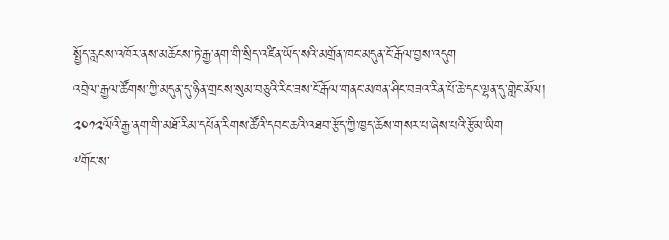སྤྱོད་རླངས་འཁོར་ནས་མཆོངས་ཏེ་རྒྱ་ནག་གི་སྲིད་འཛིན་ཡོད་སའི་མགྲོན་ཁང་མདུན་ངོ་རྒོལ་བྱས་འདུག
འབྲེལ་རྒྱལ་ཚོགས་ཀྱི་མདུན་དུ་ཉིན་གྲངས་སུམ་བཅུའི་རིང་ཟས་ངོ་རྒོལ་གནང་མཁན་ཤིང་བཟའ་རིན་པོ་ཆེ་དང་ལྷན་དུ་གླེང་མོལ།
༢༠༡༢ལོའི་རྒྱ་ནག་གི་མཐོ་རིམ་དཔོན་རིགས་ཚོའི་དབང་ཆའི་འཐབ་རྩོད་ཀྱི་ཁྱད་ཆོས་གསར་པ་ཞེས་པའི་རྩོམ་ཡིག
༸གོང་ས་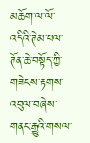མཆོག་ལ་ལོ་འདིའི་ཊེམ་པལ་ཊོན་ཆེ་བསྟོད་ཀྱི་གཟེངས་རྟགས་འབུལ་བཞེས་གནང་རྒྱུའི་གསལ་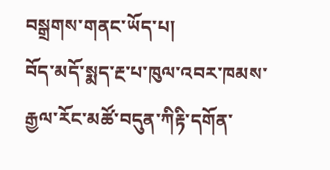བསྒྲགས་གནང་ཡོད་པ།
བོད་མདོ་སྨད་རྔ་པ་ཁུལ་འབར་ཁམས་རྒྱལ་རོང་མཚོ་བདུན་ཀིརྟི་དགོན་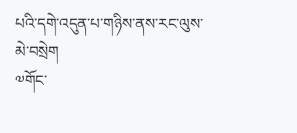པའི་དགེ་འདུན་པ་གཉིས་ནས་རང་ལུས་མེ་བསྲེག
༧གོང་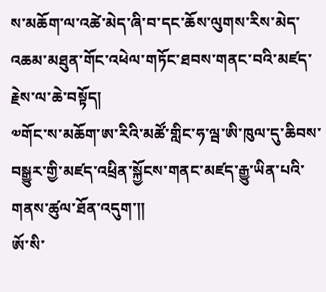ས་མཆོག་ལ་འཚེ་མེད་ཞི་བ་དང་ཆོས་ལུགས་རིས་མེད་འཆམ་མཐུན་གོང་འཕེལ་གཏོང་ཐབས་གནང་བའི་མཛད་རྗེས་ལ་ཆེ་བསྟོད།
༧གོང་ས་མཆོག་ཨ་རིའི་མཚོ་གླིང་ཧ་ལྦ་ཨི་ཁུལ་དུ་ཆིབས་བསྒྱུར་གྱི་མཛད་འཕྲིན་སྐྱོངས་གནང་མཛད་རྒྱུ་ཡིན་པའི་གནས་ཚུལ་ཐོན་འདུག་༎
ཨོ་སི་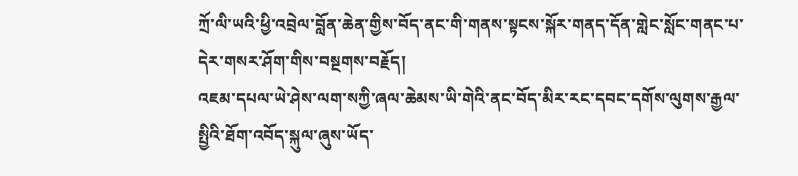ཀྲོ་ལི་ཡའི་ཕྱི་འབྲེལ་བློན་ཆེན་གྱིས་བོད་ནང་གི་གནས་སྟངས་སྐོར་གནད་དོན་གླེང་སློང་གནང་པ་དེར་གསར་ཤོག་གིས་བསྔགས་བརྗོད།
འཇམ་དཔལ་ཡེ་ཤེས་ལག་སཀྱི་ཞལ་ཆེམས་ཡི་གེའི་ནང་བོད་མིར་རང་དབང་དགོས་ལུགས་རྒྱལ་སྤྱིའི་ཐོག་འབོད་སྐུལ་ཞུས་ཡོད་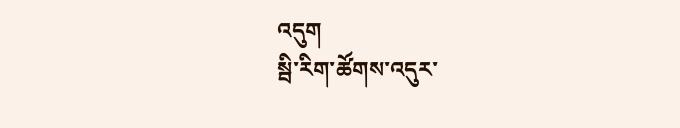འདུག
སྦི་རིག་ཚོགས་འདུར་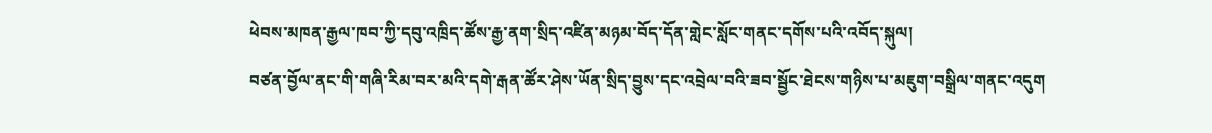ཕེབས་མཁན་རྒྱལ་ཁབ་ཀྱི་དབུ་འཁྲིད་ཚོས་རྒྱ་ནག་སྲིད་འཛིན་མཉམ་བོད་དོན་གླེང་སློང་གནང་དགོས་པའི་འབོད་སྐུལ།
བཙན་བྱོལ་ནང་གི་གཞི་རིམ་བར་མའི་དགེ་རྒན་ཚོར་ཤེས་ཡོན་སྲིད་བྱུས་དང་འབྲེལ་བའི་ཟབ་སྦྱོང་ཐེངས་གཉིས་པ་མཇུག་བསྒྲིལ་གནང་འདུག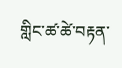གླིང་ཚ་ཚེ་བརྟན་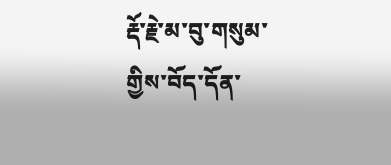རྡོ་རྗེ་མ་བུ་གསུམ་གྱིས་བོད་དོན་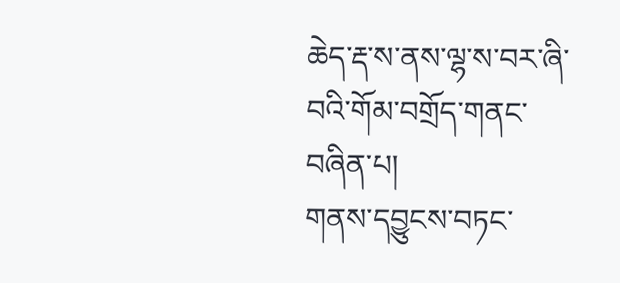ཆེད་རྡ་ས་ནས་ལྷ་ས་བར་ཞི་བའི་གོམ་བགྲོད་གནང་བཞིན་པ།
གནས་དབྱུངས་བཏང་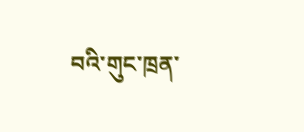བའི་གུང་ཁྲན་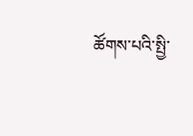ཚོགས་པའི་སྤྱི་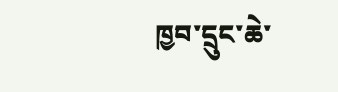ཁྱབ་དྲུང་ཆེ་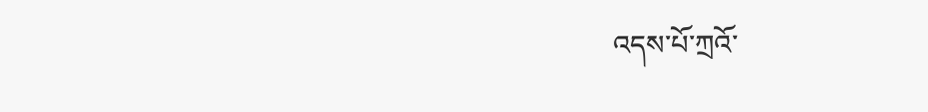འདས་པོ་ཀྲའོ་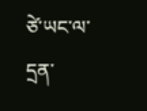ཙེ་ཡང་ལ་དྲན་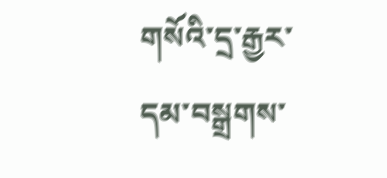གསོའི་དྲ་རྒྱར་དམ་བསྒྲགས་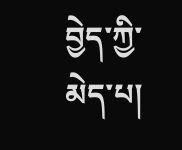བྱེད་ཀྱི་མེད་པ།